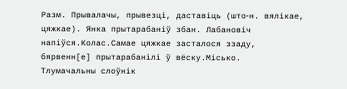Разм. Прывалачы, прывезці, даставіць (што‑н. вялікае, цяжкае). Янка прытарабаніў збан. Лабановіч напіўся.Колас.Самае цяжкае засталося ззаду, бярвенн[е] прытарабанілі ў вёску.Місько.
Тлумачальны слоўнік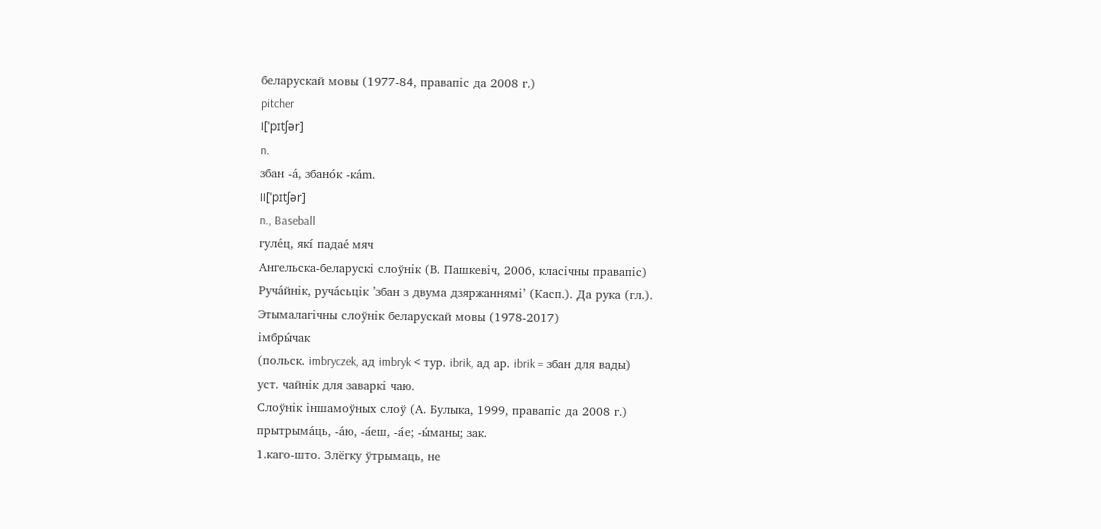беларускай мовы (1977-84, правапіс да 2008 г.)
pitcher
I[ˈpɪtʃər]
n.
збан -а́, збано́к -ка́m.
II[ˈpɪtʃər]
n., Baseball
гуле́ц, які́ падае́ мяч
Ангельска-беларускі слоўнік (В. Пашкевіч, 2006, класічны правапіс)
Руча́йнік, руча́сьцік ’збан з двума дзяржаннямі’ (Касп.). Да рука (гл.).
Этымалагічны слоўнік беларускай мовы (1978-2017)
імбры́чак
(польск. imbryczek, ад imbryk < тур. ibrik, ад ар. ibrik = збан для вады)
уст. чайнік для заваркі чаю.
Слоўнік іншамоўных слоў (А. Булыка, 1999, правапіс да 2008 г.)
прытрыма́ць, -а́ю, -а́еш, -а́е; -ы́маны; зак.
1.каго-што. Злёгку ўтрымаць, не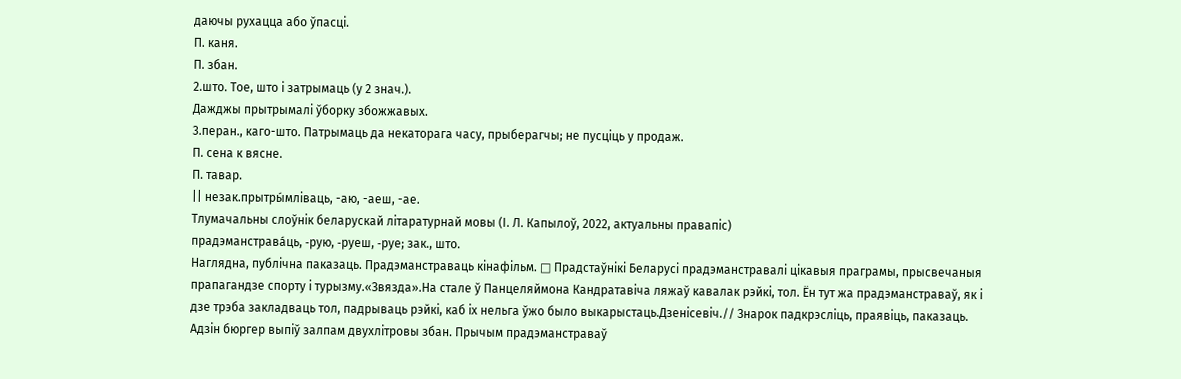даючы рухацца або ўпасці.
П. каня.
П. збан.
2.што. Тое, што і затрымаць (у 2 знач.).
Дажджы прытрымалі ўборку збожжавых.
3.перан., каго-што. Патрымаць да некаторага часу, прыберагчы; не пусціць у продаж.
П. сена к вясне.
П. тавар.
|| незак.прытры́мліваць, -аю, -аеш, -ае.
Тлумачальны слоўнік беларускай літаратурнай мовы (І. Л. Капылоў, 2022, актуальны правапіс)
прадэманстрава́ць, ‑рую, ‑руеш, ‑руе; зак., што.
Наглядна, публічна паказаць. Прадэманстраваць кінафільм. □ Прадстаўнікі Беларусі прадэманстравалі цікавыя праграмы, прысвечаныя прапагандзе спорту і турызму.«Звязда».На стале ў Панцеляймона Кандратавіча ляжаў кавалак рэйкі, тол. Ён тут жа прадэманстраваў, як і дзе трэба закладваць тол, падрываць рэйкі, каб іх нельга ўжо было выкарыстаць.Дзенісевіч.// Знарок падкрэсліць, праявіць, паказаць. Адзін бюргер выпіў залпам двухлітровы збан. Прычым прадэманстраваў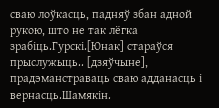сваю лоўкасць, падняў збан адной рукою, што не так лёгка зрабіць.Гурскі.[Юнак] стараўся прыслужыць.. [дзяўчыне], прадэманстраваць сваю адданасць і вернасць.Шамякін.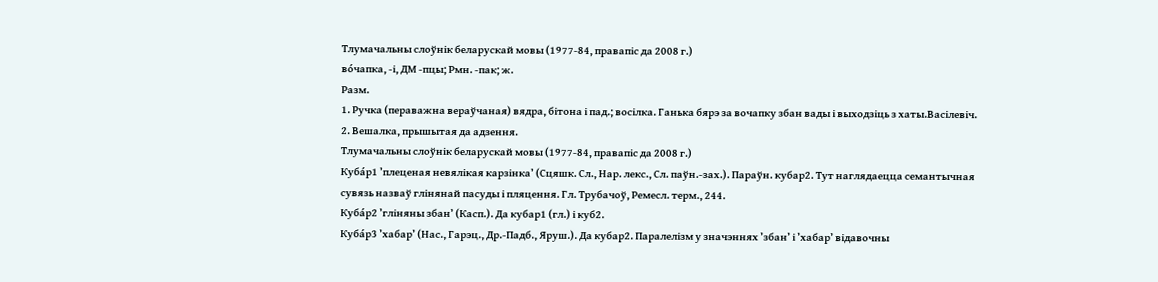Тлумачальны слоўнік беларускай мовы (1977-84, правапіс да 2008 г.)
во́чапка, ‑і, ДМ ‑пцы; Рмн. ‑пак; ж.
Разм.
1. Ручка (пераважна вераўчаная) вядра, бітона і пад.; восілка. Ганька бярэ за вочапку збан вады і выходзіць з хаты.Васілевіч.
2. Вешалка, прышытая да адзення.
Тлумачальны слоўнік беларускай мовы (1977-84, правапіс да 2008 г.)
Куба́р1 ’плеценая невялікая карзінка’ (Сцяшк. Сл., Нар. лекс., Сл. паўн.-зах.). Параўн. кубар2. Тут наглядаецца семантычная сувязь назваў глінянай пасуды і пляцення. Гл. Трубачоў, Ремесл. терм., 244.
Куба́р2 ’гліняны збан’ (Касп.). Да кубар1 (гл.) і куб2.
Куба́р3 ’хабар’ (Нас., Гарэц., Др.-Падб., Яруш.). Да кубар2. Паралелізм у значэннях ’збан’ і ’хабар’ відавочны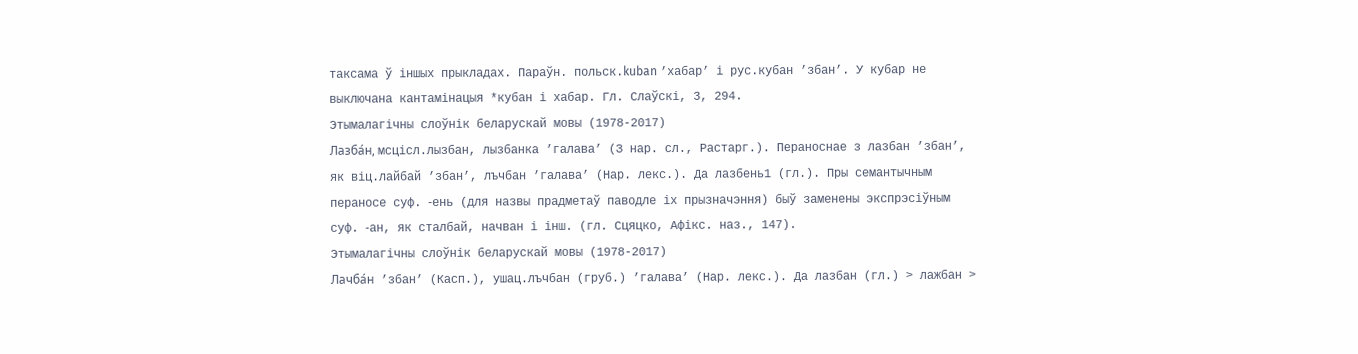таксама ў іншых прыкладах. Параўн. польск.kuban ’хабар’ і рус.кубан ’збан’. У кубар не выключана кантамінацыя *кубан і хабар. Гл. Слаўскі, 3, 294.
Этымалагічны слоўнік беларускай мовы (1978-2017)
Лазба́н, мсцісл.лызбан, лызбанка ’галава’ (З нар. сл., Растарг.). Пераноснае з лазбан ’збан’, як віц.лайбай ’збан’, лъчбан ’галава’ (Нар. лекс.). Да лазбень1 (гл.). Пры семантычным пераносе суф. ‑ень (для назвы прадметаў паводле іх прызначэння) быў заменены экспрэсіўным суф. ‑ан, як сталбай, начван і інш. (гл. Сцяцко, Афікс. наз., 147).
Этымалагічны слоўнік беларускай мовы (1978-2017)
Лачба́н ’збан’ (Касп.), ушац.лъчбан (груб.) ’галава’ (Нар. лекс.). Да лазбан (гл.) > лажбан >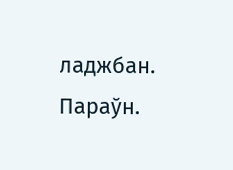ладжбан. Параўн.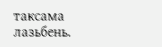таксама лазьбень.